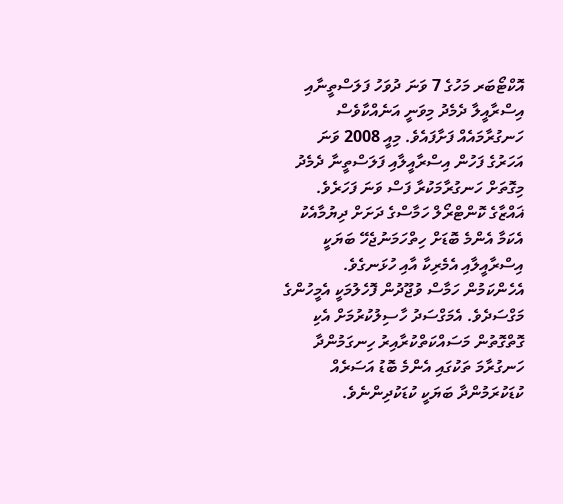އޮކްޓޯބަރ މަހުގެ 7 ވަނަ ދުވަހު ފަލަސްތީނާއި އިސްރާއީލާ ދެމެދު މިވަނީ އަނެއްކާވެސް ހަނގުރާމައެއް ފަށާފައެވެ. މިއީ 2008 ވަނަ އަހަރުގެ ފަހުން އިސްރާއީލާއި ފަލަސްތީނާ ދެމެދު މިގޮތަށް ހަނގުރާމަކުރާ ފަސް ވަނަ ފަހަރެވެ. ޣައްޒާގެ ކޮންޓްރޯލް ހަމާސްގެ ދަށަށް ދިޔުމާއެކު އެކަމާ އެންމެ ބޮޑަށް ހިތްހަމަނުޖެހޭ ބަޔަކީ އިސްރާއީލާއި އެމެރިކާ އާއި ހުޅަނގެވެ. އެހެންކަމުން ހަމާސް ވުޖޫދުން ފޮހެލުމަކީ އެމީހުންގެ މަގްސަދެވެ. އެމަގްސަދު ހާސިލުކުރުމަށް އެކި ގޮތްގޮތުން މަސައްކަތްކުރާއިރު ހިނގަމުންދާ ހަނގުރާމަ ތަކުގައި އެންމެ ބޮޑު އަސަރެއް ކުޑަކުރަމުންދާ ބަޔަކީ ކުޑަކުދިންނެވެ.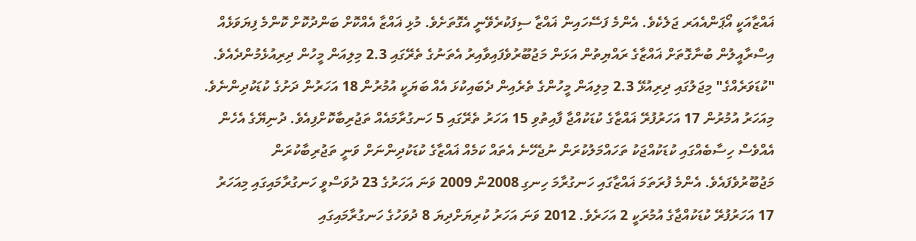ޣައްޒާއަކީ އޯޕަންއެއަރ ޖަލެކެވެ. އެންމެ ފަސޭހައިން ޣައްޒާ ސިފަކުރެވޭނީ އެގޮތަށެވެ. މުޅި ޣައްޒާ އެއްކޮށް ބަންދުކޮށް ކޮންމެ ފިޔަވަޅެއް އިސްރާއީލުން ބުނާގޮތަށް ޣައްޒާގެ ރައްޔިތުން އަޅަން މަޖުބޫރުވެފައިވާއިރު އެތަނުގެ ތެރޭގައި 2.3 މިލިއަން މީހުން ދިރިއުޅެމުންދެއެވެ. "ކުޑަވަރެއްގެ" މިޖަލުގައި ދިރިއުޅޭ 2.3 މިލިއަން މީހުންގެ ތެރެއިން ދެބައިކުޅަ އެއް ބަޔަކީ އުމުރުން 18 އަހަރުން ދަށުގެ ކުޑަކުދިންނެވެ.
މިއަހަރު އުމުރުން 17 އަހަރުފުރޭ ޣައްޒާގެ ކުޑަކުއްޖާ ފާއިތުވި 15 އަހަރު ތެރޭގައި 5 ހަނގުރާމައެއް ތަޖުރިބާކޮށްފިއެވެ. ދުނިޔޭގެ އެހެން އެއްވެސް ހިސާބެއްގައި ކުޑަކުއްޖަކު ތަހައްމަލުކުރަން ނުޖެހޭނެ އެތައް ކަމެއް ޣައްޒާގެ ކުޑަކުދިންނަށް ވަނީ ތަޖުރިބާކުރަން މަޖުބޫރުވެފައެވެ. އެންމެ ފުރަތަމަ ޣައްޒާގައި ހަނގުރާމަ ހިނގި 2008ން 2009 ވަނަ އަހަރުގެ 23 ދުވަސްވީ ހަނގުރާމައިގައި މިއަހަރު 17 އަހަރުފުރޭ ކުޑަކުއްޖާގެ އުމުރަކީ 2 އަހަރެވެ. 2012 ވަނަ އަހަރު ކުރިޔަށްދިޔަ 8 ދުވަހުގެ ހަނގުރާމައިގައި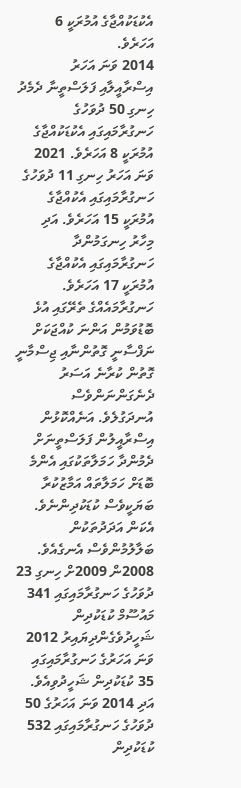އެކުޑަކުއްޖާގެ އުމުރަކީ 6 އަހަރެވެ.
2014 ވަނަ އަހަރު އިސްރާއީލާއި ފަލަސްތީނާ ދެމެދު ހިނގި 50 ދުވަހުގެ ހަނގުރާމައިގައި އެކުޑަކުއްޖާގެ އުމުރަކީ 8 އަހަރެވެ. 2021 ވަނަ އަހަރު ހިނގި 11 ދުވަހުގެ ހަނގުރާމައިގައި އެކުއްޖާގެ އުމުރަކީ 15 އަހަރެވެ. އަދި މިހާރު ހިނގަމުންދާ ހަނގުރާމައިގައި އެކުއްޖާގެ އުމުރަކީ 17 އަހަރެވެ.
ހަނގުރާމައެއްގެ ތެރޭގައި އުޅެ ބޮޑުވަމުން އަންނަ ކުއްޖަކަށް ނަފްސާނީ ގޮތުންނާއި ޖިސްމާނީ ގޮތުން ކުރާނެ އަސަރު ދެނެގަންނަންވެސް އުނދަގުލެވެ. އަނެއްކޮޅުން އިސްރާއީލުން ފަލަސްތީނަށް ދެމުންދާ ހަމަލާތަކުގައި އެންމެ ބޮޑަށް ހަމަލާތައް އަމާޒުކުރާ ބަޔަކީވެސް ކުޑަކުދިންނެވެ. އެކަން އަދަދުތަކުން ބަލާލުމުންވެސް އެނގެއެވެ.
2008ން 2009ށް ހިނގި 23 ދުވަހުގެ ހަނގުރާމައިގައި 341 މައުސޫމް ކުޑަކުދިން ޝަހީދުވެގެންދިޔައިރު 2012 ވަނަ އަހަރުގެ ހަނގުރާމައިގައި 35 ކުޑަކުދިން ޝަހީދުވިއެވެ. އަދި 2014 ވަނަ އަހަރުގެ 50 ދުވަހުގެ ހަނގުރާމައިގައި 532 ކުޑަކުދިން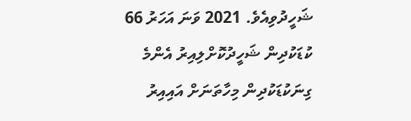ޝަހީދުވިއެވެ. 2021 ވަނަ އަހަރު 66 ކުޑަކުދިން ޝަހީދުކޮށްލިއިރު އެންމެ ގިނަކުޑަކުދިން މިހާތަނަށް އައިއިރު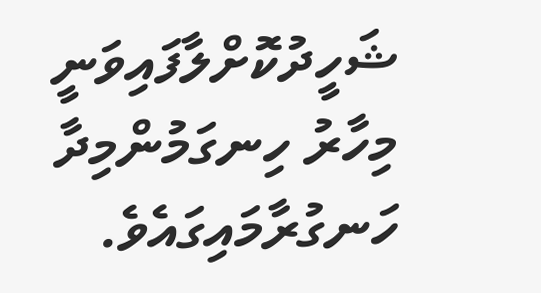ޝަހީދުކޮށްލާފައިވަނީ މިހާރު ހިނގަމުންމިދާ ހަނގުރާމައިގައެވެ.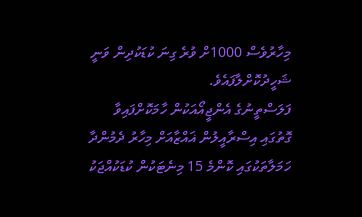މިހާރުވެސް 1000ށް ވުރެ ގިނަ ކުޑަކުދިން ވަނީ ޝަހީދުކޮށްލާފައެވެ.
ފަލަސްތީނުގެ އެންޖީއޯއަކުން ހާމަކޮށްފައިވާ ގޮތުގައި އިސްރާއީލުން ޣައްޒާއަށް މިހާރު ދެމުންދާ ހަމަލާތަކުގައި ކޮންމެ 15 މިނެޓަކުން ކުޑަކުއްޖަކު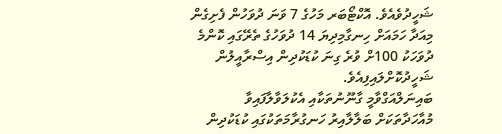ޝަހީދުވެއެވެ. އޮކްޓޯބަރ މަހުގެ 7 ވަނަ ދުވަހުން ފެށިގެން މިއަދާ ހަމައަށް ހިނގާމިދިޔަ 14 ދުވަހުގެ ތެރޭގައި ކޮންމެ ދުވަހަކު 100ށް ވުރެ ގިނަ ކުޑަކުދިން އިސްރާއީލުން ޝަހީދުކޮށްލައިފިއެވެ.
ބައިނަލްއަގްވާމީ ގާނޫނުތަކާއި އެކުލަވާލާފައިވާ މުއާހަދާތަކަށް ބަލާލާއިރު ހަނގުރާމަތަކުގައި ކުޑަކުދިން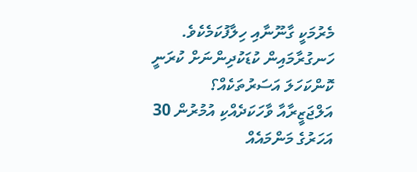މެރުމަކީ ގާނޫނާއި ހިލާފުކަމެކެވެ.
ހަނގުރާމައިން ކުޑަކުދިންނަށް ކުރަނީ ކޮންކަހަލަ އަސަރުތަކެއް؟
އަލްޖަޒީރާއާ ވާހަކަދެއްކި އުމުރުން 30 އަހަރުގެ މަންމައެއް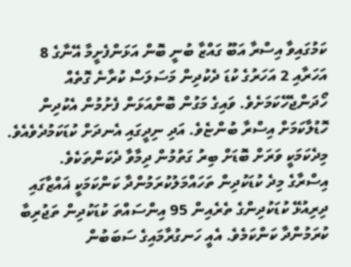ކަމުގައިވާ އިސްރާ އަބޫ ގައްޒާ ބުނީ ބޮން އަޅަންފެށީމާ އޭނާގެ 8 އަހަރާއި 2 އަހަރުގެ ކުޑަ ދެކުދިން މަސަލަސް ކުރާނެ ގޮތެއް ހޯދަންޖެހޭކަމަށެވެ. ވައިގެ މަގުން ބޮންއަޅަން ފެށުމުން އެކުދިން ހޮޑުލާކަމަށް އިސްރާ ބުންޏެވެ. އަދި ނިދީގައި އެނދަށް ކުޑަކަމުދެވެއެވެ. މިދެކަމަކީ ވަރަށް ބޮޑަށް ބިރު ގަތުމުން ދިމާވާ ދެކަންތަކެވެ.
އިސްރާގެ މިދެ ކުޑަކުދިން ތަހައްމަލުކުރަމުންދާ ކަންކަމަކީ ޣައްޒާގައި ދިރިއުޅޭ ކުޑަކުދިންގެ ތެރެއިން 95 އިންސައްތަ ކުޑަކުދިން ތަޖުރިބާ ކުރަމުންދާ ކަންކަމެވެ. އެއީ ހަނގުރާމައިގެ ސަބަބުން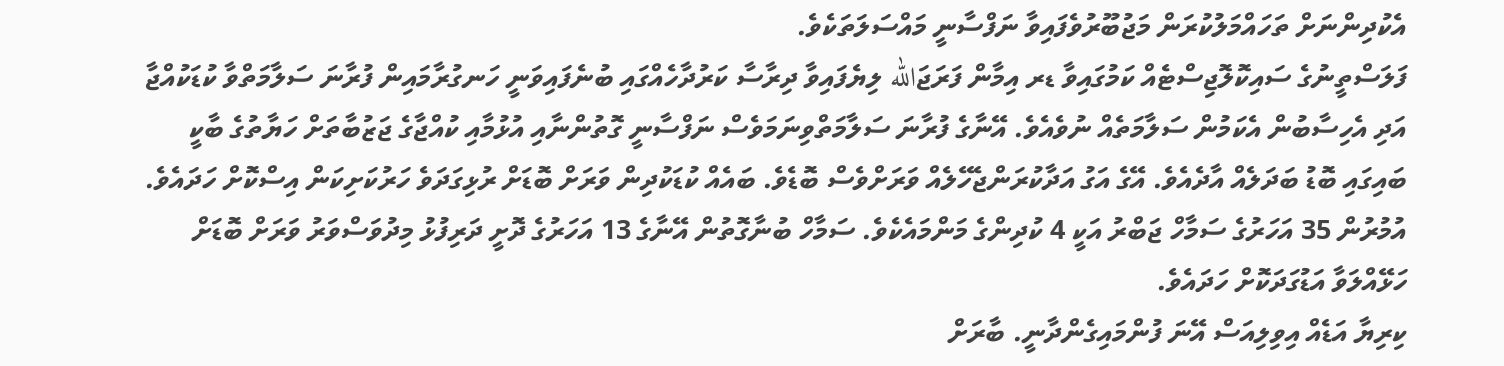އެކުދިންނަށް ތަހައްމަލުކުރަން މަޖުބޫރުވެފައިވާ ނަފްސާނީ މައްސަލަތަކެވެ.
ފަލަސްތީނުގެ ސައިކޮލޮޖިސްޓެއް ކަމުގައިވާ ޑރ އިމާން ފަރަޖަالله ލިޔެފައިވާ ދިރާސާ ކަރުދާހެއްގައި ބުނެފައިވަނީ ހަނގުރާމައިން ފުރާނަ ސަލާމަތްވާ ކުޑަކުއްޖާ އަދި އެހިސާބުން އެކަމުން ސަލާމަތެއް ނުވެއެވެ. އޭނާގެ ފުރާނަ ސަލާމަތްވިނަމަވެސް ނަފްސާނީ ގޮތުންނާއި އުޅުމާއި ކުއްޖާގެ ޖަޒުބާތަށް ހަޔާތުގެ ބާކީ ބައިގައި ބޮޑު ބަދަލެއް އާދެއެވެ. އޭގެ އަގު އަދާކުރަންޖެހޭލެއް ވަރަށްވެސް ބޮޑެވެ. ބައެއް ކުޑަކުދިން ވަރަށް ބޮޑަށް ރުޅިގަދަވެ ހަރުކަށިކަން އިސްކޮށް ހަދައެވެ.
އުމުރުން 35 އަހަރުގެ ސަމާހް ޖަބްރު އަކީ 4 ކުދިންގެ މަންމައެކެވެ. ސަމާހް ބުނާގޮތުން އޭނާގެ 13 އަހަރުގެ ދޮށީ ދަރިފުޅު މިދުވަސްވަރު ވަރަށް ބޮޑަށް ހަޅޭއްލަވާ އަޑުގަދަކޮށް ހަދައެވެ.
ކިރިޔާ އަޑެއް އިވިލިއަސް އޭނަ ފުންމައިގެންދާނީ. ބާރަށް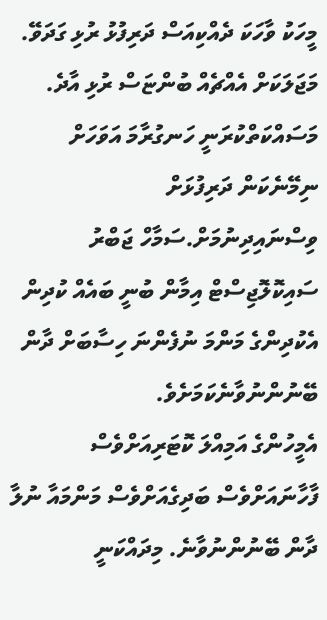މީހަކު ވާހަކަ ދެއްކިއަސް ދަރިފުޅު ރުޅި ގަދަވޭ. މަޖަލަކަށް އެއްޗެއް ބުންޏަސް ރުޅި އާދެ. މަސައްކަތްކުރަނީ ހަނގުރާމަ އަވަހަށް ނިމޭނެކަން ދަރިފުޅަށް ވިސްނައިދިނުމަށް.ސަމާހް ޖަބްރު
ސައިކޮލޮޖިސްޓް އިމާން ބުނީ ބައެއް ކުދިން އެކުދިންގެ މަންމަ ނުފެންނަ ހިސާބަށް ދާން ބޭނުންނުވާނެކަމަށެވެ.
އެމީހުންގެ އަމިއްލަ ކޮޓަރިއަށްވެސް ފާހާނައަށްވެސް ބަދިގެއަށްވެސް މަންމައާ ނުލާ ދާން ބޭނުންނުވާނެ. މިދައްކަނީ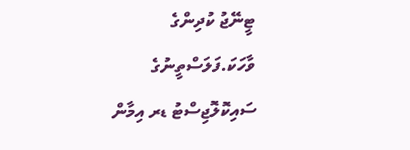ޓީނޭޖު ކުދިންގެ ވާހަކަ.ފަލަސްތީނުގެ ސައިކޮލޮޖިސްޓު ޑރ އިމާން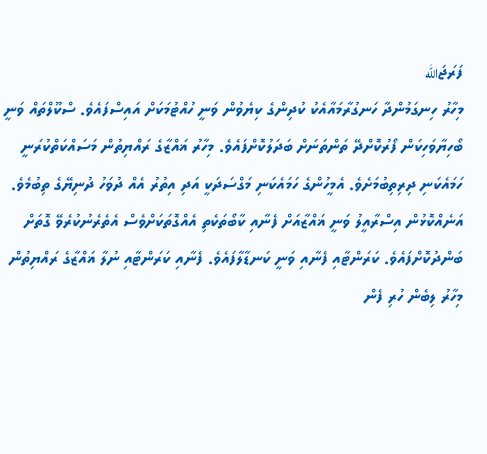ފަރަޖަالله
މިހާރު ހިނގަމުންދާ ހަނގުރާމައާއެކު ކުދިންގެ ކިޔެވުން ވަނީ ހުއްޓުމަކަށް އައިސްފައެވެ. ސްކޫލްތައް ވަނީ ބޯހިޔާވަހިކަން ފޯރުކޮށްދޭ ތަންތަނަށް ބަދަލުކޮށްފައެވެ. މިހާރު ޣައްޒާގެ ރައްޔިތުން މަސައްކަތްކުރަނީ ހަމައެކަނި ދިރިތިބުމަށެވެ. އެމީހުންގެ ހަމައެކަނި މަގްސަދަކީ އަދި އިތުރު އެއް ދުވަހު ދުނިޔޭގެ ތިބުމެވެ.
އަނެއްކޮޅުން އިސްރާއީލު ވަނީ ޣައްޒާއަށް ފެނާއި ކާބޯތަކެތި އެއްގޮތަކަށްވެސް އެތެރެނުކުރެވޭ ގޮތަށް ބަންދުކޮށްފައެވެ. ކަރަންޓާއި ފެނާއި ވަނީ ކަނޑާލާފައެވެ. ފެނާއި ކަރަންޓާއި ނުލާ ޣައްޒާގެ ރައްޔިތުން މިހާރު ލިބެން ހުރި ފެން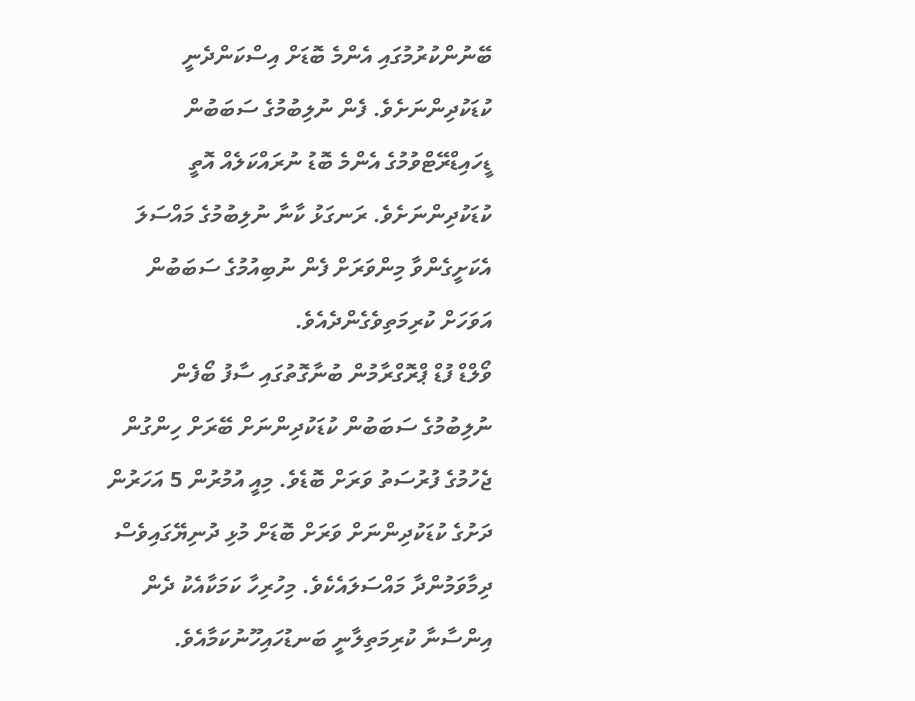ބޭނުންކުރުމުގައި އެންމެ ބޮޑަށް އިސްކަންދެނީ ކުޑަކުދިންނަށެވެ. ފެން ނުލިބުމުގެ ސަބަބުން ޑީހައިޑްރޭޓްވުމުގެ އެންމެ ބޮޑު ނުރައްކަލެއް އޮތީ ކުޑަކުދިންނަށެވެ. ރަނގަޅު ކާނާ ނުލިބުމުގެ މައްސަލަ އެކަށީގެންވާ މިންވަރަށް ފެން ނުބިއުމުގެ ސަބަބުން އަވަހަށް ކުރިމަތިވެގެންދެއެވެ.
ވޯލްޑް ފުޑް ޕްރޮގްރާމުން ބުނާގޮތުގައި ސާފު ބޯފެން ނުލިބުމުގެ ސަބަބުން ކުޑަކުދިންނަށް ބޭރަށް ހިންގުން ޖެހުމުގެ ފުރުސަތު ވަރަށް ބޮޑެވެ. މިއީ އުމުރުން 5 އަހަރުން ދަށުގެ ކުޑަކުދިންނަށް ވަރަށް ބޮޑަށް މުޅި ދުނިޔޭގައިވެސް ދިމާވަމުންދާ މައްސަލައެކެވެ. މިހުރިހާ ކަމަކާއެކު ދެން އިންސާނާ ކުރިމަތިލާނީ ބަނޑުހައިހޫނުކަމާއެވެ.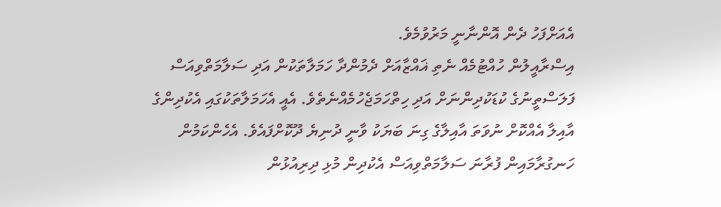އެއަށްފަހު ދެން އޮންނާނީ މަރުވުމެވެ.
އިސްރާއީލުން ހުއްޓުމެއް ނެތި ޣައްޒާއަށް ދެމުންދާ ހަމަލާތަކުން އަދި ސަލާމަތްވިއަސް ފަލަސްތީނުގެ ކުޑަކުދިންނަށް އަދި ހިތްހަމަޖެހުމެއްނެތެވެ. އެއީ އެހަމަލާތަކުގައި އެކުދިންގެ އާއިލާ އެއްކޮށް ނުވަތަ އާއިލާގެ ގިނަ ބަޔަކު ވާނީ ދުނިޔެ ދޫކޮށްފައެވެ. އެހެންކަމުން ހަނގުރާމައިން ފުރާނަ ސަލާމަތްވިއަސް އެކުދިން މުޅި ދިރިއުޅުން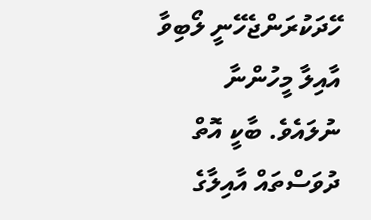ހޭދަކުރަންޖެހޭނީ ލޯބިވާ އާއިލާ މީހުންނާ ނުލައެވެ. ބާކީ އޮތް ދުވަސްތައް އާއިލާގެ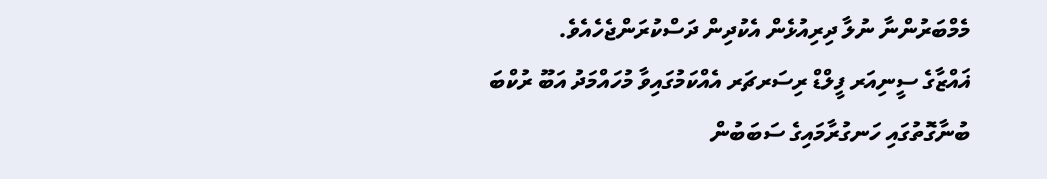މެމްބަރުންނާ ނުލާ ދިރިއުޅެން އެކުދިން ދަސްކުރަންޖެހެއެވެ.
ޣައްޒާގެ ސީނިއަރ ފީލްޑް ރިސަރޗަރ އެއްކަމުގައިވާ މުހައްމަދު އަބޫ ރުކްބަ ބުނާގޮތުގައި ހަނގުރާމައިގެ ސަބަބުން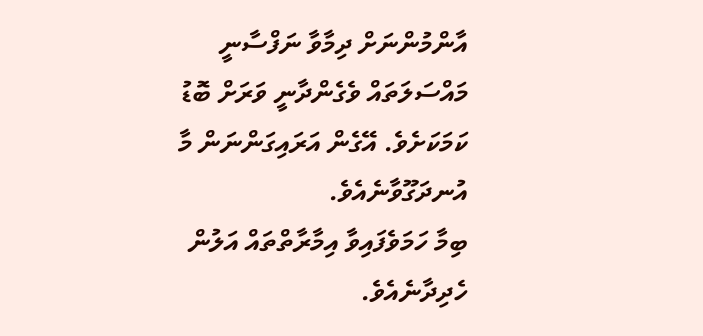އާންމުންނަށް ދިމާވާ ނަފްސާނީ މައްސަލަތައް ވެގެންދާނީ ވަރަށް ބޮޑު ކަމަކަށެވެ. އޭގެން އަރައިގަންނަން މާ އުނދަގޫވާނެއެވެ.
ބިމާ ހަމަވެފައިވާ އިމާރާތްތައް އަލުން ހެދިދާނެއެވެ.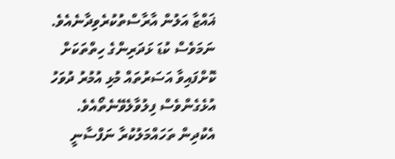ޣައްޒާ އަލުން އާރާސްތުކުރެވިދާނެއެވެ. ނަމަވެސް ކުޑަ ޅަދަރިންގެ ހިތްތަކަށް ކޮށްފައިވާ އަސަރުތައް މުޅި އުމުރު ދުވަހު އުޅެގެންވެސް ފިލުވާލެވޭނެތޯއެވެ. އެކުދިން ތަހައްމަލުކުރާ ނަފްސާނީ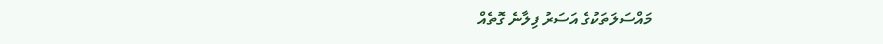މައްސަލަތަކުގެ އަސަރު ފިލާނެ ގޮތެއް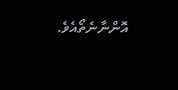އޮންނާނެތޯއެވެ.